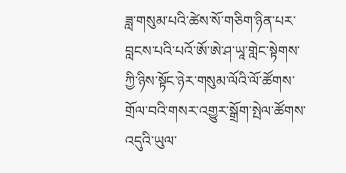ཟླ་གསུམ་པའི་ཚེས་སོ་གཅིག་ཉིན་པར་བླངས་པའི་པའོ་ཨོ་ཨེ་ཤ་ཡཱ་གླེང་སྟེགས་ཀྱི་ཉིས་སྟོང་ཉེར་གསུམ་ལོའི་ལོ་ཚོགས་གྲོལ་བའི་གསར་འགྱུར་སྒྲོག་སྤེལ་ཚོགས་འདུའི་ཡུལ་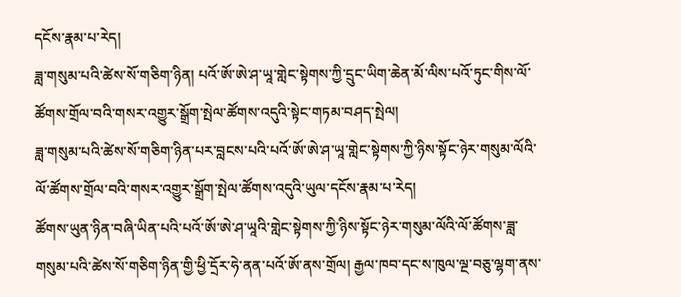དངོས་རྣམ་པ་རེད།
ཟླ་གསུམ་པའི་ཚེས་སོ་གཅིག་ཉིན། པའོ་ཨོ་ཨེ་ཤ་ཡཱ་གླེང་སྟེགས་ཀྱི་དྲུང་ཡིག་ཆེན་མོ་ལིས་པའོ་ཏུང་གིས་ལོ་ཚོགས་གྲོལ་བའི་གསར་འགྱུར་སྒྲོག་སྤེལ་ཚོགས་འདུའི་སྟེང་གཏམ་བཤད་སྤེལ།
ཟླ་གསུམ་པའི་ཚེས་སོ་གཅིག་ཉིན་པར་བླངས་པའི་པའོ་ཨོ་ཨེ་ཤ་ཡཱ་གླེང་སྟེགས་ཀྱི་ཉིས་སྟོང་ཉེར་གསུམ་ལོའི་ལོ་ཚོགས་གྲོལ་བའི་གསར་འགྱུར་སྒྲོག་སྤེལ་ཚོགས་འདུའི་ཡུལ་དངོས་རྣམ་པ་རེད།
ཚོགས་ཡུན་ཉིན་བཞི་ཡིན་པའི་པའོ་ཨོ་ཨེ་ཤ་ཡཱའི་གླེང་སྟེགས་ཀྱི་ཉིས་སྟོང་ཉེར་གསུམ་ལོའི་ལོ་ཚོགས་ཟླ་གསུམ་པའི་ཚེས་སོ་གཅིག་ཉིན་གྱི་ཕྱི་དྲོར་ཧེ་ནན་པའོ་ཨོ་ནས་གྲོལ། རྒྱལ་ཁབ་དང་ས་ཁུལ་ལྔ་བཅུ་ལྷག་ནས་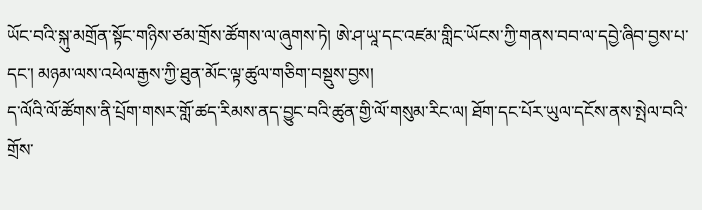ཡོང་བའི་སྐུ་མགྲོན་སྟོང་གཉིས་ཙམ་གྲོས་ཚོགས་ལ་ཞུགས་ཏེ། ཨེ་ཤ་ཡཱ་དང་འཛམ་གླིང་ཡོངས་ཀྱི་གནས་བབ་ལ་དབྱེ་ཞིབ་བྱས་པ་དང་། མཉམ་ལས་འཕེལ་རྒྱས་ཀྱི་ཐུན་མོང་ལྟ་ཚུལ་གཅིག་བསྡུས་བྱས།
ད་ལོའི་ལོ་ཚོགས་ནི་པྲོག་གསར་གློ་ཚད་རིམས་ནད་བྱུང་བའི་ཚུན་གྱི་ལོ་གསུམ་རིང་ལ། ཐོག་དང་པོར་ཡུལ་དངོས་ནས་སྤེལ་བའི་གྲོས་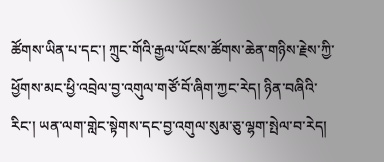ཚོགས་ཡིན་པ་དང་། ཀྲུང་གོའི་རྒྱལ་ཡོངས་ཚོགས་ཆེན་གཉིས་རྗེས་ཀྱི་ཕྱོགས་མང་ཕྱི་འབྲེལ་བྱ་འགུལ་གཙོ་བོ་ཞིག་ཀྱང་རེད། ཉིན་བཞིའི་རིང་། ཡན་ལག་གླེང་སྟེགས་དང་བྱ་འགུལ་སུམ་ཅུ་ལྷག་སྤེལ་བ་རེད།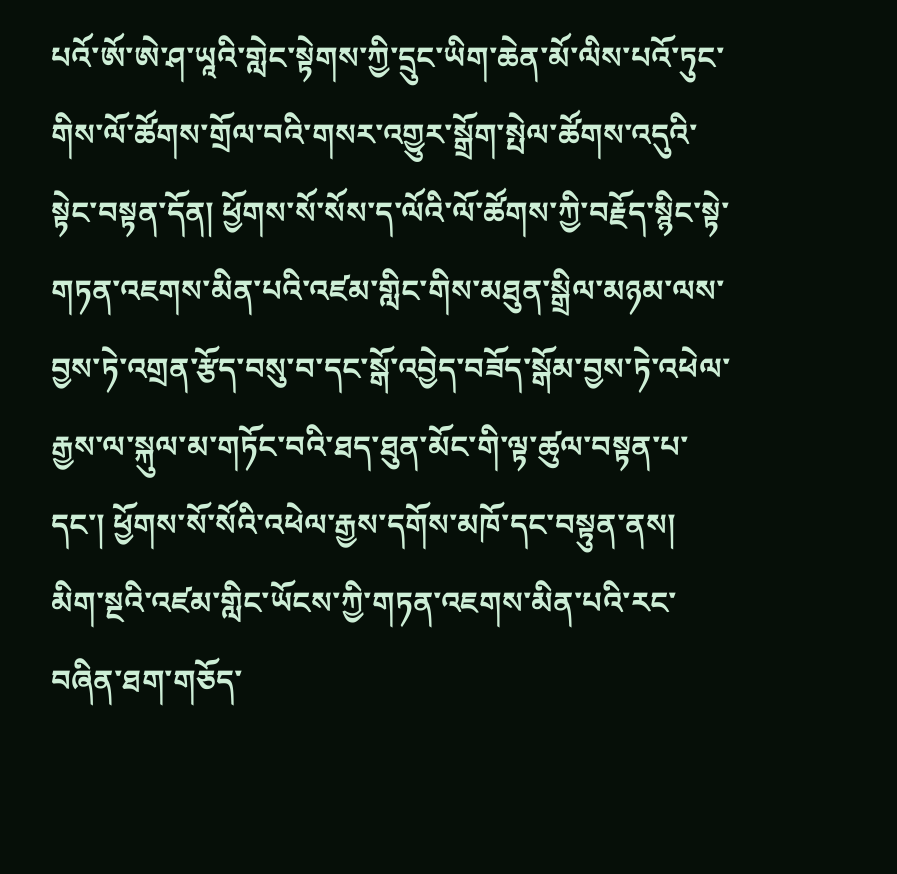པའོ་ཨོ་ཨེ་ཤ་ཡཱའི་གླེང་སྟེགས་ཀྱི་དྲུང་ཡིག་ཆེན་མོ་ལིས་པའོ་ཏུང་གིས་ལོ་ཚོགས་གྲོལ་བའི་གསར་འགྱུར་སྒྲོག་སྤེལ་ཚོགས་འདུའི་སྟེང་བསྟན་དོན། ཕྱོགས་སོ་སོས་ད་ལོའི་ལོ་ཚོགས་ཀྱི་བརྗོད་སྙིང་སྟེ་གཏན་འཇགས་མིན་པའི་འཛམ་གླིང་གིས་མཐུན་སྒྲིལ་མཉམ་ལས་བྱས་ཏེ་འགྲན་རྩོད་བསུ་བ་དང་སྒོ་འབྱེད་བཟོད་སྒོམ་བྱས་ཏེ་འཕེལ་རྒྱས་ལ་སྐུལ་མ་གཏོང་བའི་ཐད་ཐུན་མོང་གི་ལྟ་ཚུལ་བསྟན་པ་དང་། ཕྱོགས་སོ་སོའི་འཕེལ་རྒྱས་དགོས་མཁོ་དང་བསྟུན་ནས། མིག་སྔའི་འཛམ་གླིང་ཡོངས་ཀྱི་གཏན་འཇགས་མིན་པའི་རང་བཞིན་ཐག་གཅོད་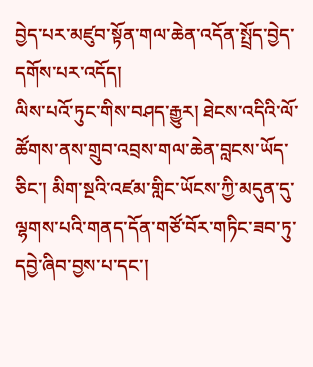བྱེད་པར་མཛུབ་སྟོན་གལ་ཆེན་འདོན་སྤྲོད་བྱེད་དགོས་པར་འདོད།
ལིས་པའོ་ཏུང་གིས་བཤད་རྒྱུར། ཐེངས་འདིའི་ལོ་ཚོགས་ནས་གྲུབ་འབྲས་གལ་ཆེན་བླངས་ཡོད་ཅིང་། མིག་སྔའི་འཛམ་གླིང་ཡོངས་ཀྱི་མདུན་དུ་ལྷགས་པའི་གནད་དོན་གཙོ་བོར་གཏིང་ཟབ་ཏུ་དབྱེ་ཞིབ་བྱས་པ་དང་།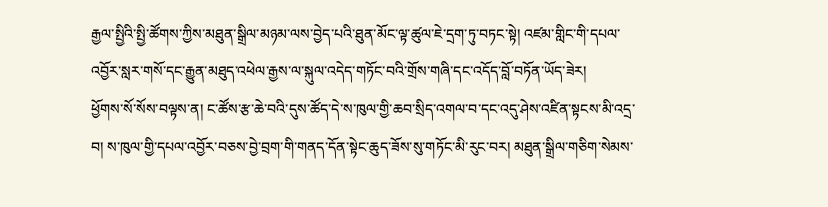རྒྱལ་སྤྱིའི་སྤྱི་ཚོགས་ཀྱིས་མཐུན་སྒྲིལ་མཉམ་ལས་བྱེད་པའི་ཐུན་མོང་ལྟ་ཚུལ་ཇེ་དྲག་ཏུ་བཏང་སྟེ། འཛམ་གླིང་གི་དཔལ་འབྱོར་སླར་གསོ་དང་རྒྱུན་མཐུད་འཕེལ་རྒྱས་ལ་སྐུལ་འདེད་གཏོང་བའི་གྲོས་གཞི་དང་འདོད་བློ་བཏོན་ཡོད་ཟེར།
ཕྱོགས་སོ་སོས་བལྟས་ན། ང་ཚོས་རྩ་ཆེ་བའི་དུས་ཚོད་དེ་ས་ཁུལ་གྱི་ཆབ་སྲིད་འགལ་བ་དང་འདུ་ཤེས་འཛིན་སྟངས་མི་འདྲ་བ། ས་ཁུལ་གྱི་དཔལ་འབྱོར་བཅས་བྱེ་བྲག་གི་གནད་དོན་སྟེང་ཆུད་ཟོས་སུ་གཏོང་མི་རུང་བར། མཐུན་སྒྲིལ་གཅིག་སེམས་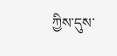ཀྱིས་དུས་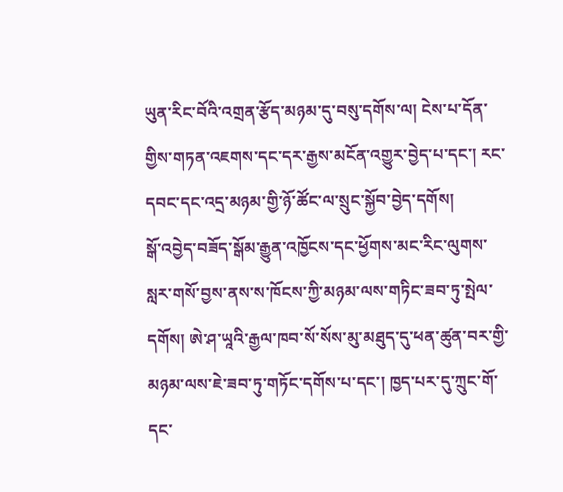ཡུན་རིང་བོའི་འགྲན་རྩོད་མཉམ་དུ་བསུ་དགོས་ལ། ངེས་པ་དོན་གྱིས་གཏན་འཇགས་དང་དར་རྒྱས་མངོན་འགྱུར་བྱེད་པ་དང་། རང་དབང་དང་འདྲ་མཉམ་གྱི་ཉོ་ཚོང་ལ་སྲུང་སྐྱོབ་བྱེད་དགོས།
སྒོ་འབྱེད་བཟོད་སྒོམ་རྒྱུན་འཁྱོངས་དང་ཕྱོགས་མང་རིང་ལུགས་སླར་གསོ་བྱས་ནས་ས་ཁོངས་ཀྱི་མཉམ་ལས་གཏིང་ཟབ་ཏུ་སྤེལ་དགོས། ཨེ་ཤ་ཡཱའི་རྒྱལ་ཁབ་སོ་སོས་མུ་མཐུད་དུ་ཕན་ཚུན་བར་གྱི་མཉམ་ལས་ཇེ་ཟབ་ཏུ་གཏོང་དགོས་པ་དང་། ཁྱད་པར་དུ་ཀྲུང་གོ་དང་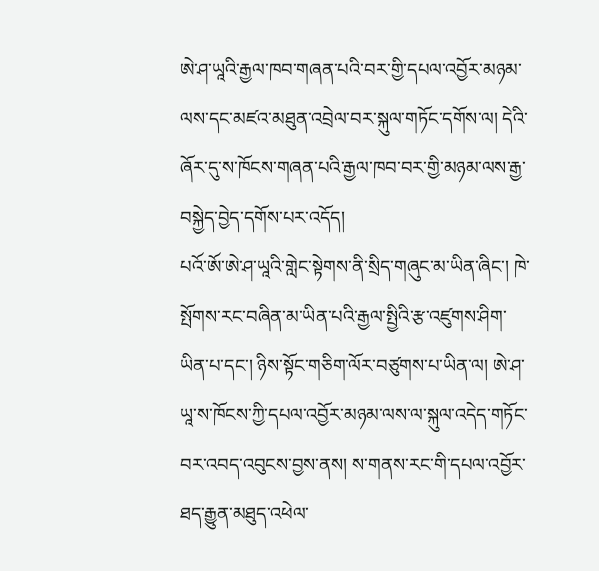ཨེ་ཤ་ཡཱའི་རྒྱལ་ཁབ་གཞན་པའི་བར་གྱི་དཔལ་འབྱོར་མཉམ་ལས་དང་མཛའ་མཐུན་འབྲེལ་བར་སྐུལ་གཏོང་དགོས་ལ། དེའི་ཞོར་དུ་ས་ཁོངས་གཞན་པའི་རྒྱལ་ཁབ་བར་གྱི་མཉམ་ལས་རྒྱ་བསྐྱེད་བྱེད་དགོས་པར་འདོད།
པའོ་ཨོ་ཨེ་ཤ་ཡཱའི་གླེང་སྟེགས་ནི་སྲིད་གཞུང་མ་ཡིན་ཞིང་། ཁེ་སྤོགས་རང་བཞིན་མ་ཡིན་པའི་རྒྱལ་སྤྱིའི་རྩ་འཛུགས་ཤིག་ཡིན་པ་དང་། ཉིས་སྟོང་གཅིག་ལོར་བཙུགས་པ་ཡིན་ལ། ཨེ་ཤ་ཡཱ་ས་ཁོངས་ཀྱི་དཔལ་འབྱོར་མཉམ་ལས་ལ་སྐུལ་འདེད་གཏོང་བར་འབད་འབུངས་བྱས་ནས། ས་གནས་རང་གི་དཔལ་འབྱོར་ཐད་རྒྱུན་མཐུད་འཕེལ་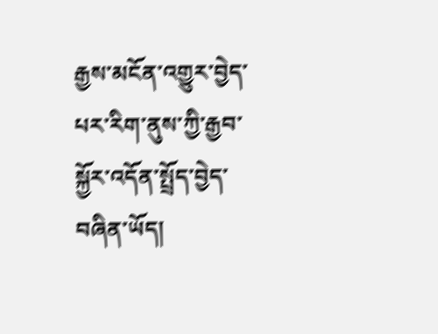རྒྱས་མངོན་འགྱུར་བྱེད་པར་རིག་ནུས་ཀྱི་རྒྱབ་སྐྱོར་འདོན་སྤྲོད་བྱེད་བཞིན་ཡོད།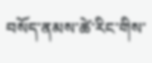བསོད་ནམས་ཚེ་རིང་གིས་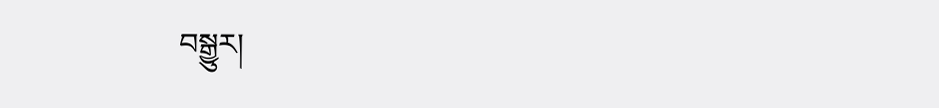བསྒྱུར།